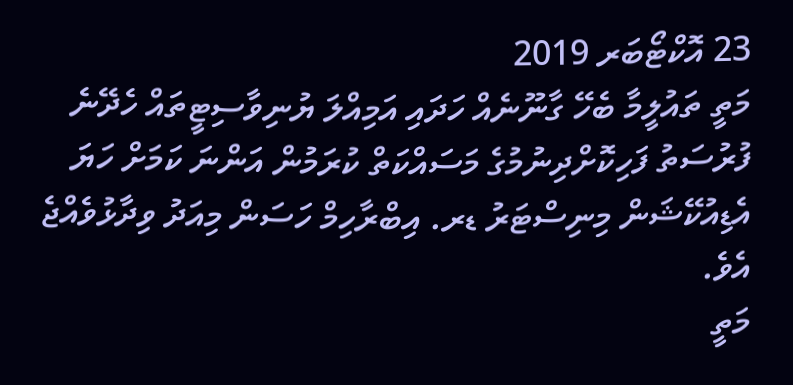23 އޮކްޓޯބަރ 2019
މަތީ ތައުލީމާ ބެހޭ ގާނޫނެއް ހަދައި އަމިއްލަ ޔުނިވާސިޓީތައް ހެދޭނެ ފުރުސަތު ފަހިކޮށްދިނުމުގެ މަސައްކަތް ކުރަމުން އަންނަ ކަމަށް ހަޔަ އެޑިއުކޭޝަން މިނިސްޓަރު ޑރ. އިބްރާހިމް ހަސަން މިއަދު ވިދާޅުވެއްޖެ އެވެ.
މަތީ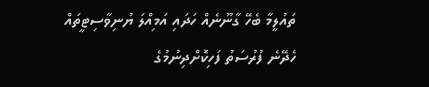ތައުލީމާ ބެހޭ ގާނޫނެއް ހަދައި އަމިއްލަ ޔުނިވާސިޓީތައް ހެދޭނެ ފުރުސަތު ފަހިކޮށްދިނުމުގެ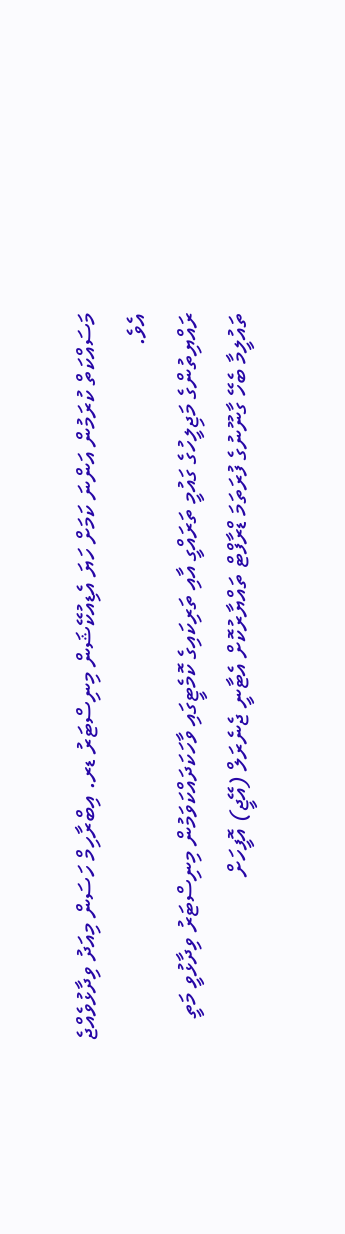މަސައްކަތް ކުރަމުން އަންނަ ކަމަށް ހަޔަ އެޑިއުކޭޝަން މިނިސްޓަރު ޑރ. އިބްރާހިމް ހަސަން މިއަދު ވިދާޅުވެއްޖެ އެވެ.
ރައްޔިތުންގެ މަޖިލީހުގެ ގައުމީ ތަރައްގީ އާއި ތަރިކައިގެ ކޮމެޓީގައި ވާހަކަދައްކަވަމުން މިނިސްޓަރު ވިދާޅުވީ މަތީ ތައުލީމާ ބެހޭ ގާނޫނުގެ ފުރަތަމަ ޑްރާފްޓް ތައްޔާރުކޮށް އެޓާނީ ޖެނެރަލް (އޭޖީ) އޮފީހަށް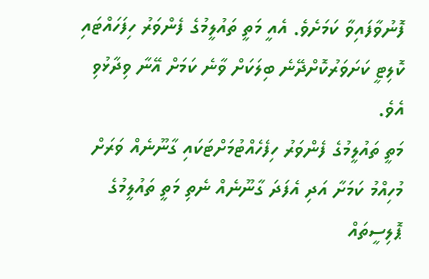ފޮނުވާފައިވާ ކަމަށެވެ. އެއީ މަތީ ތައުލީމުގެ ފެންވަރު ހިފަހައްޓައި ކޮލިޓީ ކަށަވަރުކޮށްދޭނެ ބިލަކަށް ވާނެ ކަމަށް އޭނާ ވިދާޅުވި އެވެ.
މަތީ ތައުލީމުގެ ފެންވަރު ހިފެހެއްޓުމަށްޓަކައި ގާނޫނެއް ވަރަށް މުހިއްމު ކަމަށާ އަދި އެފަދަ ގާނޫނެއް ނެތި މަތީ ތައުލީމުގެ ޕޮލިސީތައް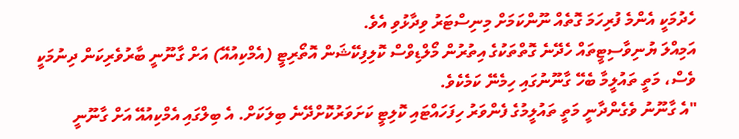ހެދުމަކީ އެންމެ ފުރިހަމަ ގޮތެއް ނޫންކަމަށް މިނިސްޓަރު ވިދާޅުވި އެވެ.
އަމިއްލަ ޔުނިވާސިޓީތައް ހެދޭނެ ގޮތްތަކުގެ އިތުރުން މޯލްޑިވްސް ކޮލިފިކޭޝަން އޮތޯރިޓީ (އެމްކިއުއޭ) އަށް ގާނޫނީ ބާރުވެރިކަން ދިނުމަކީ ވެސް، މަތީ ތައުލީމާ ބެހޭ ގާނޫނުގައި ހިމެނޭ ކަމެކެވެ.
"އެ ގާނޫނު ވެގެންދާނީ މަތީ ތައުލީމުގެ ފެންވަރު ހިފަހައްޓައި ކޮލިޓީ ކަށަވަރުކޮށްދޭނެ ބިލަކަށް. އެ ބިލްގައި އެމްކިއުއޭ އަށް ގާނޫނީ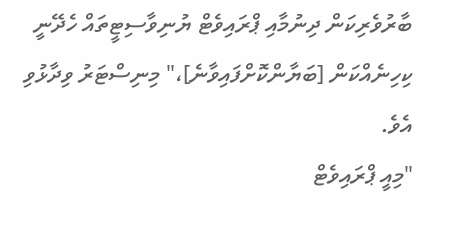ބާރުވެރިކަން ދިނުމާއި ޕްރައިވެޓް ޔުނިވާސިޓީތައް ހެދޭނީ ކިހިނެއްކަން [ބަޔާންކޮށްފައިވާނެ]،" މިނިސްޓަރު ވިދާޅުވި އެވެ.
"މިއީ ޕްރައިވެޓް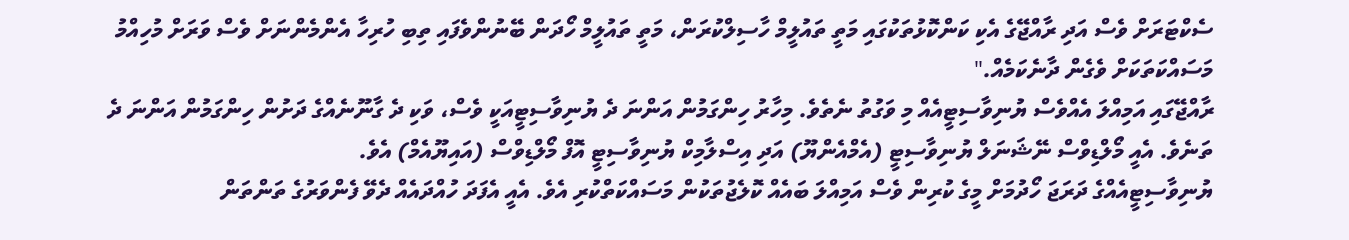ސެކްޓަރަށް ވެސް އަދި ރާއްޖޭގެ އެކި ކަންކޮޅުތަކުގައި މަތީ ތައުލީމް ހާސިލްކުރަން، މަތީ ތައުލީމް ހޯދަން ބޭނުންވެފައި ތިބި ހުރިހާ އެންމެންނަށް ވެސް ވަރަށް މުހިއްމު މަސައްކަތަކަށް ވެގެން ދާނެކަމެއް."
ރާއްޖޭގައި އަމިއްލަ އެއްވެސް ޔުނިވާސިޓީއެއް މި ވަގުތު ނެތެވެ. މިހާރު ހިންގަމުން އަންނަ ދެ ޔުނިވާސިޓީއަކީ ވެސް، ވަކި ދެ ގާނޫނެއްގެ ދަށުން ހިންގަމުން އަންނަ ދެ ތަނެވެ. އެއީ މޯލްޑިވްސް ނޭޝަނަލް ޔުނިވާސިޓީ (އެމްއެންޔޫ) އަދި އިސްލާމިކް ޔުނިވާސިޓީ އޮފް މޯލްޑިވްސް (އައިޔޫއެމް) އެވެ.
ޔުނިވާސިޓީއެއްގެ ދަރަޖަ ހޯދުމަށް މީގެ ކުރިން ވެސް އަމިއްލަ ބައެއް ކޮލެޖުތަކުން މަސައްކަތްކުރި އެވެ. އެއީ އެފަދަ ހުއްދައެއް ދެވޭ ފެންވަރުގެ ތަންތަން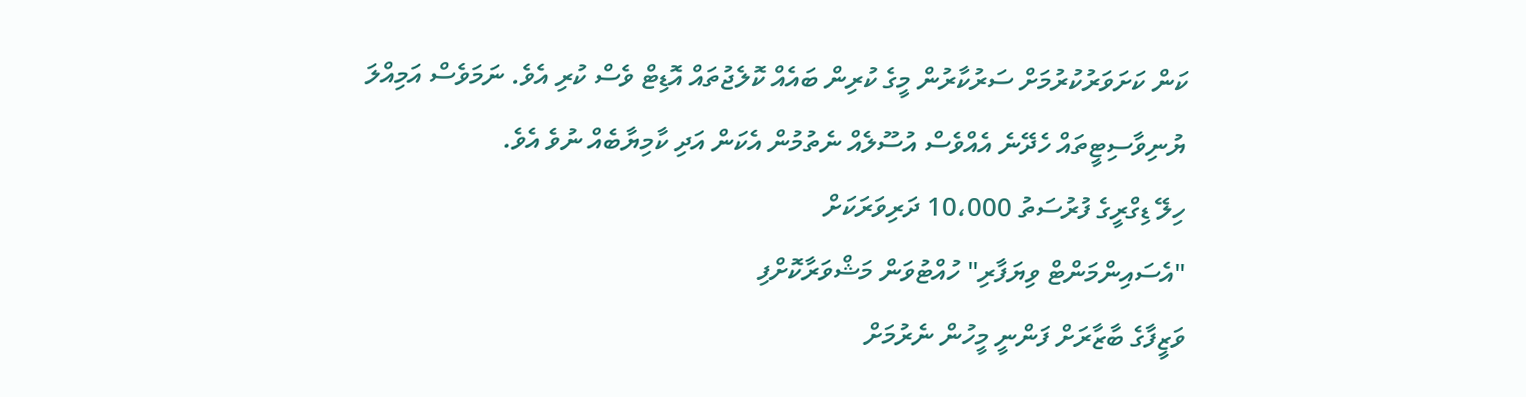ކަން ކަށަވަރުކުރުމަށް ސަރުކާރުން މީގެ ކުރިން ބައެއް ކޮލެޖުތައް އޮޑިޓް ވެސް ކުރި އެވެ. ނަމަވެސް އަމިއްލަ ޔުނިވާސިޓީތައް ހެދޭނެ އެއްވެސް އުސޫލެއް ނެތުމުން އެކަން އަދި ކާމިޔާބެއް ނުވެ އެވެ.
ހިލޭ ޑިގްރީގެ ފުރުސަތު 10،000 ދަރިވަރަކަށް
"އެސައިންމަންޓް ވިޔަފާރި" ހުއްޓުވަން މަޝްވަރާކޮށްފި
ވަޒީފާގެ ބާޒާރަށް ފަންނީ މީހުން ނެރުމަށް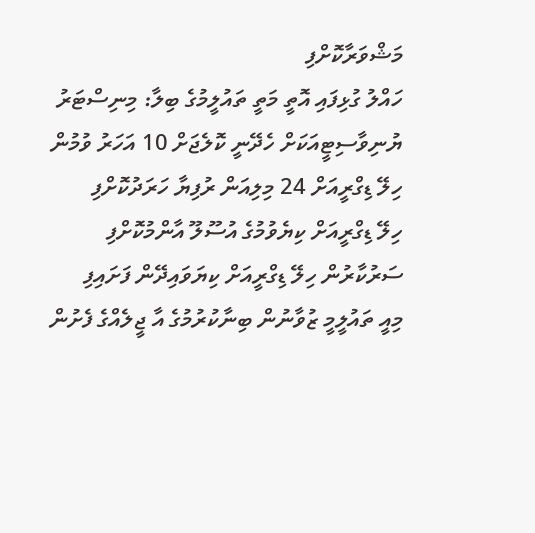މަޝްވަރާކޮށްފި
ހައްލު ގުޅިފައި އޮތީ މަތީ ތައުލީމުގެ ބިލާ: މިނިސްޓަރު
ޔުނިވާސިޓީއަކަށް ހެދޭނީ ކޮލެޖަށް 10 އަހަރު ވުމުން
ހިލޭ ޑިގްރީއަށް 24 މިލިއަން ރުފިޔާ ހަރަދުކޮށްފި
ހިލޭ ޑިގްރީއަށް ކިޔެވުމުގެ އުސޫލޫ އާންމުކޮށްފި
ސަރުކާރުން ހިލޭ ޑިގްރީއަށް ކިޔަވައިދޭން ފަށައިފި
މިއީ ތައުލީމީ ޒުވާނުން ބިނާކުރުމުގެ އާ ޖީލެއްގެ ފެށުން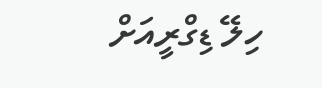ހިލޭ ޑިގްރީއަށް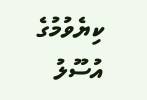ކިޔެވުމުގެ އުސޫލު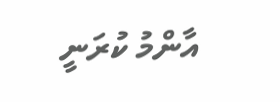އާންމު ކުރަނީ